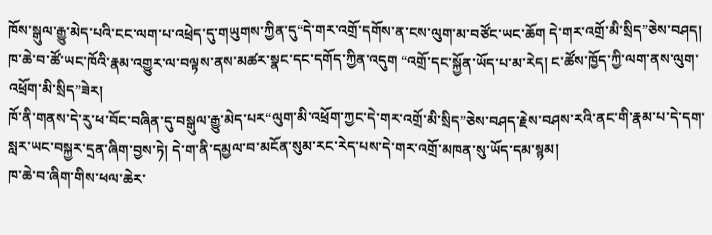ཁོས་སྒུལ་རྒྱུ་མེད་པའི་ངང་ལག་པ་འཕྲེད་དུ་གཡུགས་ཀྱིན་དུ“དེ་གར་འགྲོ་དགོས་ན་ངས་ལུག་མ་བཙོང་ཡང་ཆོག དེ་གར་འགྲོ་མི་སྲིད”ཅེས་བཤད།
ཁ་ཆེ་བ་ཚོ་ཡང་ཁོའི་རྣམ་འགྱུར་ལ་བལྟས་ནས་མཚར་སྣང་དང་དགོད་ཀྱིན་འདུག “འགྲོ་དང་སྐྱོན་ཡོད་པ་མ་རེད། ང་ཚོས་ཁྱོད་ཀྱི་ལག་ནས་ལུག་འཕྲོག་མི་སྲིད”ཟེར།
ཁོ་ནི་གནས་དེ་རུ་ཕ་བོང་བཞིན་དུ་བསྒུལ་རྒྱུ་མེད་པར“ལུག་མི་འཕྲོག་ཀྱང་དེ་གར་འགྲོ་མི་སྲིད”ཅེས་བཤད་རྗེས་བཤས་རའི་ནང་གི་རྣམ་པ་དེ་དག་སླར་ཡང་བསྐྱར་དྲན་ཞིག་བྱས་ཏེ། དེ་ག་ནི་དམྱལ་བ་མངོན་སུམ་རང་རེད་པས་དེ་གར་འགྲོ་མཁན་སུ་ཡོད་དམ་སྙམ།
ཁ་ཆེ་བ་ཞིག་གིས་ཕལ་ཆེར་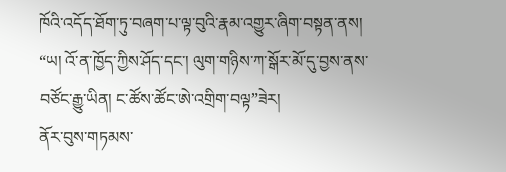ཁོའི་འདོད་ཐོག་ཏུ་བཞག་པ་ལྟ་བུའི་རྣམ་འགྱུར་ཞིག་བསྟན་ནས། “ཡ། འོ་ན་ཁྱོད་ཀྱིས་ཤོད་དང་། ལུག་གཉིས་ཀ་སྒོར་མོ་དུ་བྱས་ནས་བཙོང་རྒྱུ་ཡིན། ང་ཚོས་ཚོང་ཨེ་འགྲིག་བལྟ”ཟེར།
ནོར་བུས་གཏམས་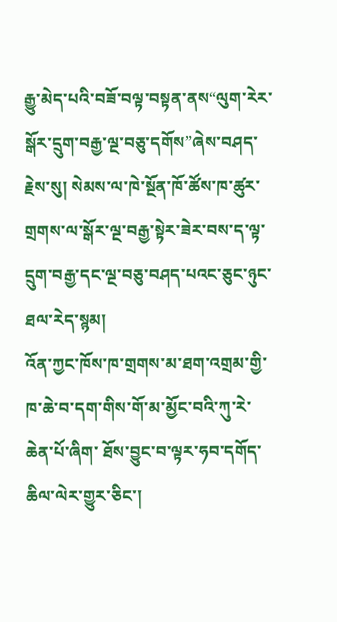རྒྱུ་མེད་པའི་བཟོ་བལྟ་བསྟན་ནས“ལུག་རེར་སྒོར་དྲུག་བརྒྱ་ལྔ་བཅུ་དགོས”ཞེས་བཤད་རྗེས་སུ། སེམས་ལ་ཁེ་སྔོན་ཁོ་ཚོས་ཁ་ཚུར་གྲགས་ལ་སྒོར་ལྔ་བརྒྱ་སྟེར་ཟེར་བས་ད་ལྟ་དྲུག་བརྒྱ་དང་ལྔ་བཅུ་བཤད་པའང་ཅུང་ཉུང་ཐལ་རེད་སྙམ།
འོན་ཀྱང་ཁོས་ཁ་གྲགས་མ་ཐག་འགྲམ་གྱི་ཁ་ཆེ་བ་དག་གིས་གོ་མ་མྱོང་བའི་ཀུ་རེ་ཆེན་པོ་ཞིག་ ཐོས་བྱུང་བ་ལྟར་ཧབ་དགོད་ཆིལ་ལེར་གྱུར་ཅིང་།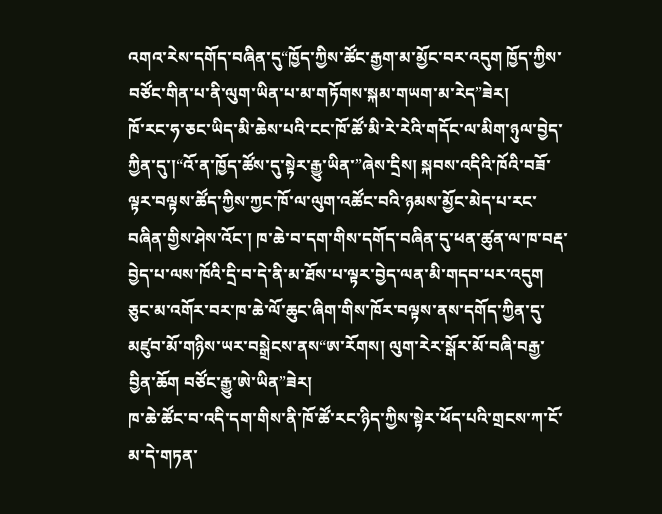འགའ་རེས་དགོད་བཞིན་དུ“ཁྱོད་ཀྱིས་ཚོང་རྒྱག་མ་མྱོང་བར་འདུག ཁྱོད་ཀྱིས་བཙོང་གིན་པ་ནི་ལུག་ཡིན་པ་མ་གཏོགས་སྐམ་གཡག་མ་རེད”ཟེར།
ཁོ་རང་ཧ་ཅང་ཡིད་མི་ཆེས་པའི་ངང་ཁོ་ཚོ་མི་རེ་རེའི་གདོང་ལ་མིག་ཉུལ་བྱེད་ཀྱིན་དུ་།“འོ་ན་ཁྱོད་ཚོས་དུ་སྟེར་རྒྱུ་ཡིན་”ཞེས་དྲིས། སྐབས་འདིའི་ཁོའི་བཟོ་ལྟར་བལྟས་ཚོད་ཀྱིས་ཀྱང་ཁོ་ལ་ལུག་འཚོང་བའི་ཉམས་མྱོང་མེད་པ་རང་བཞིན་གྱིས་ཤེས་འོང་། ཁ་ཆེ་བ་དག་གིས་དགོད་བཞིན་དུ་ཕན་ཚུན་ལ་ཁ་བརྡ་བྱེད་པ་ལས་ཁོའི་དྲི་བ་དེ་ནི་མ་ཐོས་པ་ལྟར་བྱེད་ལན་མི་གདབ་པར་འདུག ཅུང་མ་འགོར་བར་ཁ་ཆེ་ལོ་ཆུང་ཞིག་གིས་ཁོར་བལྟས་ནས་དགོད་ཀྱིན་དུ་མཛུབ་མོ་གཉིས་ཡར་བསྒྲེངས་ནས“ཨ་རོགས། ལུག་རེར་སྒོར་མོ་བཞི་བརྒྱ་བྱིན་ཆོག བཙོང་རྒྱུ་ཨེ་ཡིན”ཟེར།
ཁ་ཆེ་ཚོང་བ་འདི་དག་གིས་ནི་ཁོ་ཚོ་རང་ཉིད་ཀྱིས་སྟེར་ཕོད་པའི་གྲངས་ཀ་ངོ་མ་དེ་གཏན་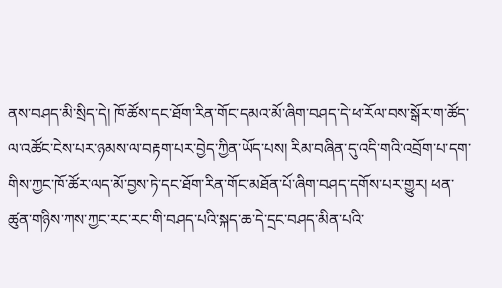ནས་བཤད་མི་སྲིད་དེ། ཁོ་ཚོས་དང་ཐོག་རིན་གོང་དམའ་མོ་ཞིག་བཤད་དེ་ཕ་རོལ་བས་སྒོར་ག་ཚོད་ལ་འཚོང་ངེས་པར་ཉམས་ལ་བརྟག་པར་བྱེད་ཀྱིན་ཡོད་པས། རིམ་བཞིན་དུ་འདི་གའི་འབྲོག་པ་དག་གིས་ཀྱང་ཁོ་ཚོར་ལད་མོ་བྱས་ཏེ་དང་ཐོག་རིན་གོང་མཐོན་པོ་ཞིག་བཤད་དགོས་པར་གྱུར། ཕན་ཚུན་གཉིས་ཀས་ཀྱང་རང་རང་གི་བཤད་པའི་སྐད་ཆ་དེ་དྲང་བཤད་མིན་པའི་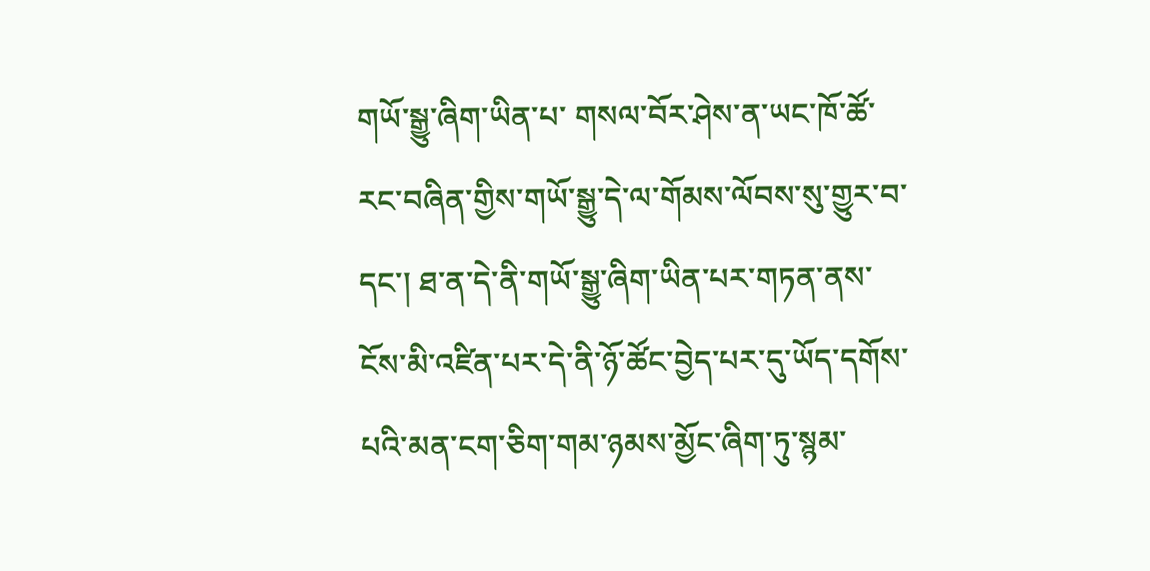གཡོ་སྒྱུ་ཞིག་ཡིན་པ་ གསལ་བོར་ཤེས་ན་ཡང་ཁོ་ཚོ་རང་བཞིན་གྱིས་གཡོ་སྒྱུ་དེ་ལ་གོམས་ལོབས་སུ་གྱུར་བ་དང་། ཐ་ན་དེ་ནི་གཡོ་སྒྱུ་ཞིག་ཡིན་པར་གཏན་ནས་ངོས་མི་འཛིན་པར་དེ་ནི་ཉོ་ཚོང་བྱེད་པར་དུ་ཡོད་དགོས་པའི་མན་ངག་ཅིག་གམ་ཉམས་མྱོང་ཞིག་ཏུ་སྙམ་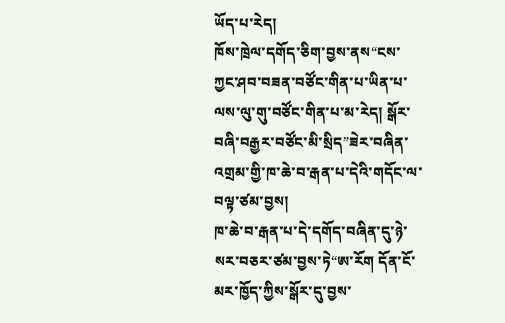ཡོད་པ་རེད།
ཁོས་ཁྲེལ་དགོད་ཅིག་བྱས་ནས“ངས་ཀྱང་ཤབ་བཟན་བཙོང་གིན་པ་ཡིན་པ་ལས་ལུ་གུ་བཙོང་གིན་པ་མ་རེད། སྒོར་བཞི་བརྒྱར་བཙོང་མི་སྲིད”ཟེར་བཞིན་འགྲམ་གྱི་ཁ་ཆེ་བ་རྒན་པ་དེའི་གདོང་ལ་བལྟ་ཙམ་བྱས།
ཁ་ཆེ་བ་རྒན་པ་དེ་དགོད་བཞིན་དུ་ཉེ་སར་བཅར་ཙམ་བྱས་ཏེ“ཨ་རོག དོན་ངོ་མར་ཁྱོད་ཀྱིས་སྒོར་དུ་བྱས་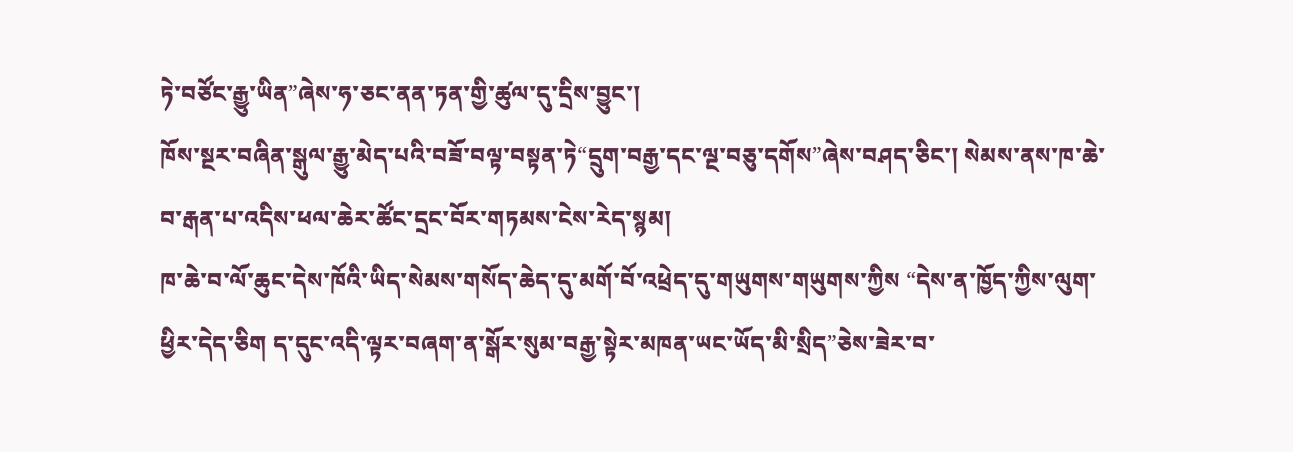ཏེ་བཙོང་རྒྱུ་ཡིན”ཞེས་ཧ་ཅང་ནན་ཏན་གྱི་ཚུལ་དུ་དྲིས་བྱུང་།
ཁོས་སྔར་བཞིན་སྒུལ་རྒྱུ་མེད་པའི་བཟོ་བལྟ་བསྟན་ཏེ“དྲུག་བརྒྱ་དང་ལྔ་བཅུ་དགོས”ཞེས་བཤད་ཅིང་། སེམས་ནས་ཁ་ཆེ་བ་རྒན་པ་འདིས་ཕལ་ཆེར་ཚོང་དྲང་བོར་གཏམས་ངེས་རེད་སྙམ།
ཁ་ཆེ་བ་ལོ་ཆུང་དེས་ཁོའི་ཡིད་སེམས་གསོད་ཆེད་དུ་མགོ་བོ་འཕྲེད་དུ་གཡུགས་གཡུགས་ཀྱིས “དེས་ན་ཁྱོད་ཀྱིས་ལུག་ཕྱིར་དེད་ཅིག ད་དུང་འདི་ལྟར་བཞག་ན་སྒོར་སུམ་བརྒྱ་སྟེར་མཁན་ཡང་ཡོད་མི་སྲིད”ཅེས་ཟེར་བ་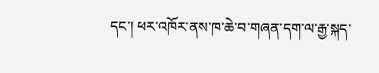དང་། ཕར་འཁོར་ནས་ཁ་ཆེ་བ་གཞན་དག་ལ་རྒྱ་སྐད་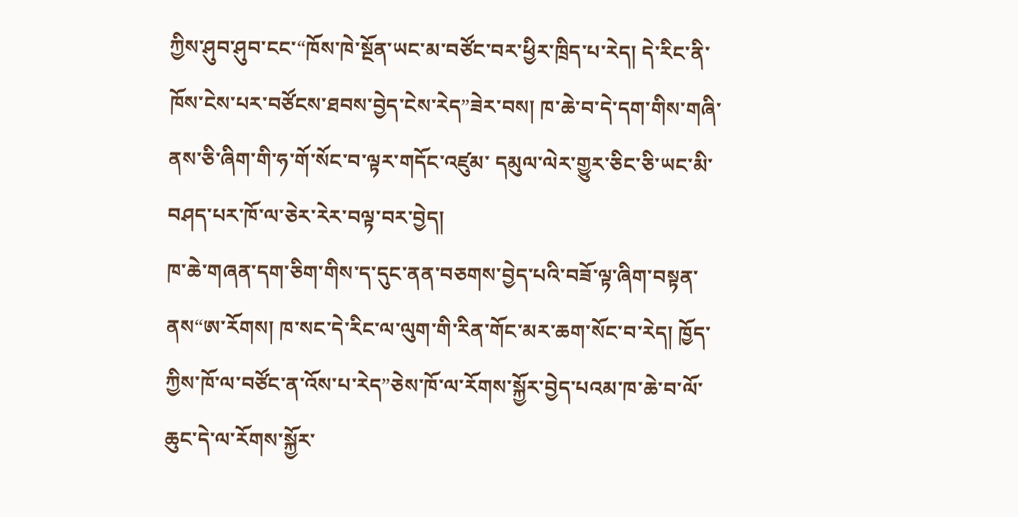ཀྱིས་ཤུབ་ཤུབ་ངང་“ཁོས་ཁེ་སྔོན་ཡང་མ་བཙོང་བར་ཕྱིར་ཁྲིད་པ་རེད། དེ་རིང་ནི་ཁོས་ངེས་པར་བཙོངས་ཐབས་བྱེད་ངེས་རེད”ཟེར་བས། ཁ་ཆེ་བ་དེ་དག་གིས་གཞི་ནས་ཅི་ཞིག་གི་ཧ་གོ་སོང་བ་ལྟར་གདོང་འཛུམ་ དམུལ་ལེར་གྱུར་ཅིང་ཅི་ཡང་མི་བཤད་པར་ཁོ་ལ་ཅེར་རེར་བལྟ་བར་བྱེད།
ཁ་ཆེ་གཞན་དག་ཅིག་གིས་ད་དུང་ནན་བཅགས་བྱེད་པའི་བཟོ་ལྟ་ཞིག་བསྟན་ནས“ཨ་རོགས། ཁ་སང་དེ་རིང་ལ་ལུག་གི་རིན་གོང་མར་ཆག་སོང་བ་རེད། ཁྱོད་ཀྱིས་ཁོ་ལ་བཙོང་ན་འོས་པ་རེད”ཅེས་ཁོ་ལ་རོགས་སྐྱོར་བྱེད་པའམ་ཁ་ཆེ་བ་ལོ་ཆུང་དེ་ལ་རོགས་སྐྱོར་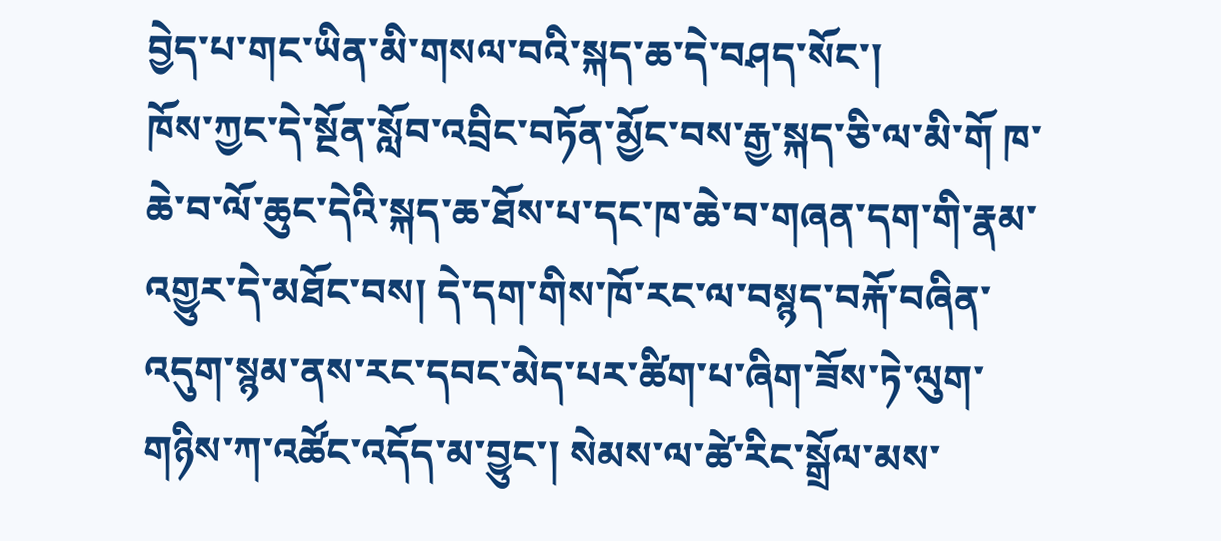བྱེད་པ་གང་ཡིན་མི་གསལ་བའི་སྐད་ཆ་དེ་བཤད་སོང་།
ཁོས་ཀྱང་དེ་སྔོན་སློབ་འབྲིང་བཏོན་མྱོང་བས་རྒྱ་སྐད་ཅི་ལ་མི་གོ ཁ་ཆེ་བ་ལོ་ཆུང་དེའི་སྐད་ཆ་ཐོས་པ་དང་ཁ་ཆེ་བ་གཞན་དག་གི་རྣམ་འགྱུར་དེ་མཐོང་བས། དེ་དག་གིས་ཁོ་རང་ལ་བསྙད་བརྐོ་བཞིན་འདུག་སྙམ་ནས་རང་དབང་མེད་པར་ཚིག་པ་ཞིག་ཟོས་ཏེ་ལུག་གཉིས་ཀ་འཚོང་འདོད་མ་བྱུང་། སེམས་ལ་ཚེ་རིང་སྒྲོལ་མས་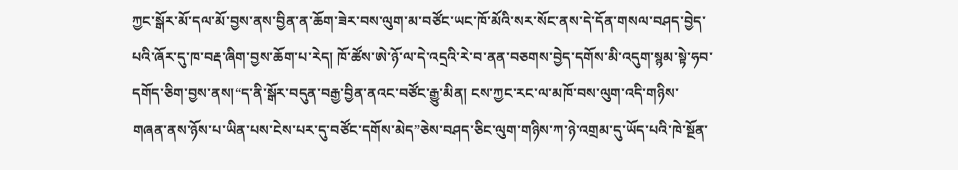ཀྱང་སྒོར་མོ་དལ་མོ་བྱས་ནས་བྱིན་ན་ཆོག་ཟེར་བས་ལུག་མ་བཙོང་ཡང་ཁོ་མོའི་སར་སོང་ནས་དེ་དོན་གསལ་བཤད་བྱེད་པའི་ཞོར་དུ་ཁ་བརྡ་ཞིག་བྱས་ཆོག་པ་རེད། ཁོ་ཚོས་ཨེ་ཉོ་ལ་དེ་འདྲའི་རེ་བ་ནན་བཅགས་བྱེད་དགོས་མི་འདུག་སྙམ་སྟེ་ཧབ་དགོད་ཅིག་བྱས་ནས།“ད་ནི་སྒོར་བདུན་བརྒྱ་བྱིན་ནའང་བཙོང་རྒྱུ་མིན། ངས་ཀྱང་རང་ལ་མཁོ་བས་ལུག་འདི་གཉིས་གཞན་ནས་ཉོས་པ་ཡིན་པས་ངེས་པར་དུ་བཙོང་དགོས་མེད”ཅེས་བཤད་ཅིང་ལུག་གཉིས་ཀ་ཉེ་འགྲམ་དུ་ཡོད་པའི་ཁེ་སྔོན་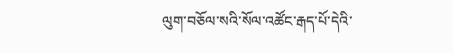ལུག་བཅོལ་སའི་སོལ་འཚོང་རྒད་པོ་དེའི་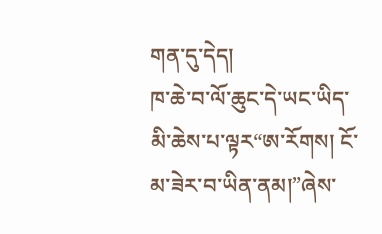གན་དུ་དེད།
ཁ་ཆེ་བ་ལོ་ཆུང་དེ་ཡང་ཡིད་མི་ཆེས་པ་ལྟར“ཨ་རོགས། ངོ་མ་ཟེར་བ་ཡིན་ནམ།”ཞེས་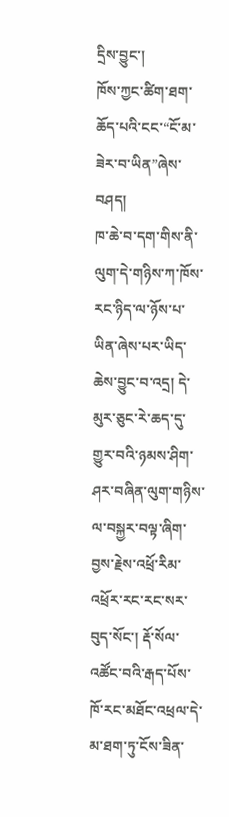དྲིས་བྱུང་།
ཁོས་ཀྱང་ཚིག་ཐག་ཆོད་པའི་ངང་“ངོ་མ་ཟེར་བ་ཡིན”ཞེས་བཤད།
ཁ་ཆེ་བ་དག་གིས་ནི་ལུག་དེ་གཉིས་ཀ་ཁོས་རང་ཉིད་ལ་ཉོས་པ་ཡིན་ཞེས་པར་ཡིད་ཆེས་བྱུང་བ་འདྲ། དེ་མུར་ཅུང་རེ་ཆད་དུ་གྱུར་བའི་ཉམས་ཤིག་ཤར་བཞིན་ལུག་གཉིས་ལ་བསྐྱར་བལྟ་ཞིག་བྱས་རྗེས་འཕྲོ་རིམ་འཕྲོར་རང་རང་སར་བུད་སོང་། རྡོ་སོལ་འཚོང་བའི་རྒད་པོས་ཁོ་རང་མཐོང་འཕྲལ་དེ་མ་ཐག་ཏུ་ངོས་ཟིན་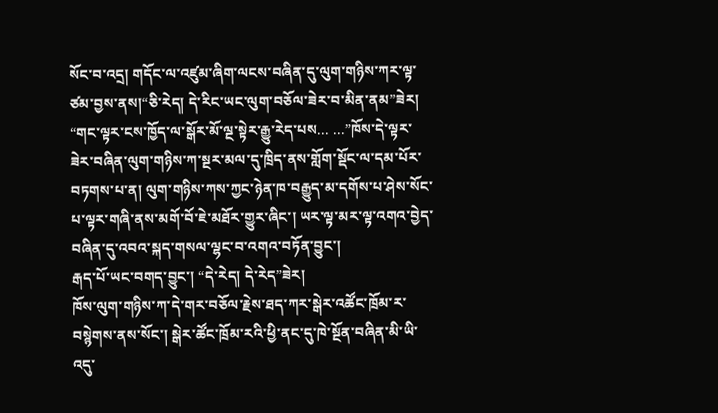སོང་བ་འདྲ། གདོང་ལ་འཛུམ་ཞིག་ལངས་བཞིན་དུ་ལུག་གཉིས་ཀར་ལྟ་ཙམ་བྱས་ནས།“ཅི་རེད། དེ་རིང་ཡང་ལུག་བཅོལ་ཟེར་བ་མིན་ནམ”ཟེར།
“གང་ལྟར་ངས་ཁྱོད་ལ་སྒོར་མོ་ལྔ་སྟེར་རྒྱུ་རེད་པས... ...”ཁོས་དེ་ལྟར་ཟེར་བཞིན་ལུག་གཉིས་ཀ་སྔར་མལ་དུ་ཁྲིད་ནས་གློག་སྡོང་ལ་དམ་པོར་བཏགས་པ་ན། ལུག་གཉིས་ཀས་ཀྱང་ཉེན་ཁ་བརྒྱུད་མ་དགོས་པ་ཤེས་སོང་པ་ལྟར་གཞི་ནས་མགོ་བོ་ཇེ་མཐོར་གྱུར་ཞིང་། ཡར་ལྟ་མར་ལྟ་འགའ་བྱེད་བཞིན་དུ་འབའ་སྐད་གསལ་ལྷང་བ་འགའ་བཏོན་བྱུང་།
རྒད་པོ་ཡང་བགད་བྱུང་། “དེ་རེད། དེ་རེད”ཟེར།
ཁོས་ལུག་གཉིས་ཀ་དེ་གར་བཅོལ་རྗེས་ཐད་ཀར་སྒེར་འཚོང་ཁྲོམ་ར་བསྙེགས་ནས་སོང་། སྒེར་ཚོང་ཁྲོམ་རའི་ཕྱི་ནང་དུ་ཁེ་སྔོན་བཞིན་མི་ཡི་འདུ་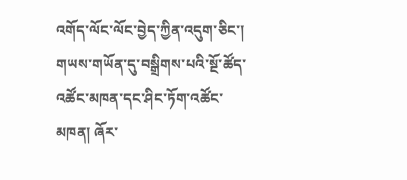འགོད་ལོང་ལོང་བྱེད་ཀྱིན་འདུག་ཅིང་། གཡས་གཡོན་དུ་བསྒྲིགས་པའི་སྔོ་ཚོད་འཚོང་མཁན་དང་ཤིང་ཏོག་འཚོང་མཁན། ཞོར་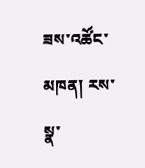ཟས་འཚོང་མཁན། རས་སྣ་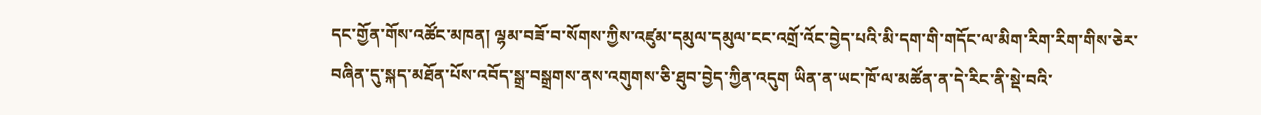དང་གྱོན་གོས་འཚོང་མཁན། ལྷམ་བཟོ་བ་སོགས་ཀྱིས་འཛུམ་དམུལ་དམུལ་ངང་འགྲོ་འོང་བྱེད་པའི་མི་དག་གི་གདོང་ལ་མིག་རིག་རིག་གིས་ཅེར་བཞིན་དུ་སྐད་མཐོན་པོས་འབོད་སྒྲ་བསྒྲགས་ནས་འགུགས་ཅི་ཐུབ་བྱེད་ཀྱིན་འདུག ཡིན་ན་ཡང་ཁོ་ལ་མཚོན་ན་དེ་རིང་ནི་སྡེ་བའི་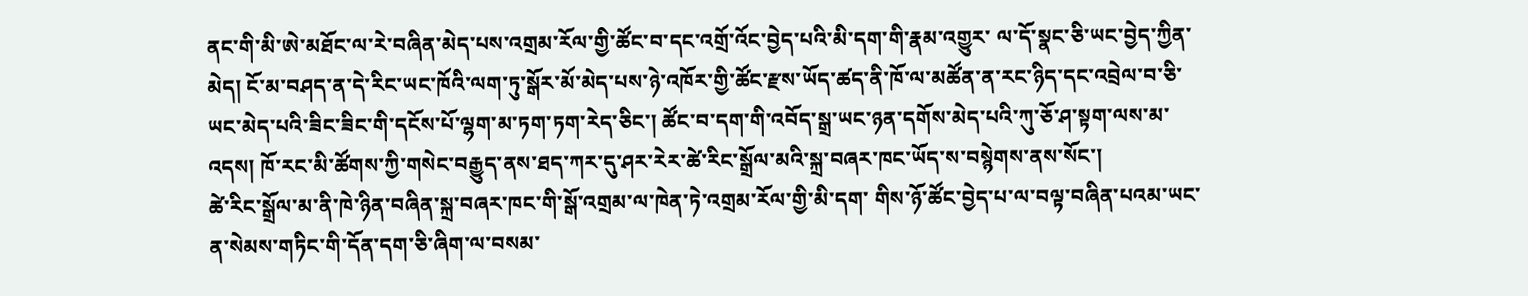ནང་གི་མི་ཨེ་མཐོང་ལ་རེ་བཞིན་མེད་པས་འགྲམ་རོལ་གྱི་ཚོང་བ་དང་འགྲོ་འོང་བྱེད་པའི་མི་དག་གི་རྣམ་འགྱུར་ ལ་དོ་སྣང་ཅི་ཡང་བྱེད་ཀྱིན་མེད། ངོ་མ་བཤད་ན་དེ་རིང་ཡང་ཁོའི་ལག་ཏུ་སྒོར་མོ་མེད་པས་ཉེ་འཁོར་གྱི་ཚོང་རྫས་ཡོད་ཚད་ནི་ཁོ་ལ་མཚོན་ན་རང་ཉིད་དང་འབྲེལ་བ་ཅི་ཡང་མེད་པའི་ཟིང་ཟིང་གི་དངོས་པོ་ལྷག་མ་ཏག་ཏག་རེད་ཅིང་། ཚོང་བ་དག་གི་འབོད་སྒྲ་ཡང་ཉན་དགོས་མེད་པའི་ཀུ་ཅོ་ཤ་སྟག་ལས་མ་འདས། ཁོ་རང་མི་ཚོགས་ཀྱི་གསེང་བརྒྱུད་ནས་ཐད་ཀར་དུ་ཤར་རེར་ཚེ་རིང་སྒྲོལ་མའི་སྐྲ་བཞར་ཁང་ཡོད་ས་བསྙེགས་ནས་སོང་།
ཚེ་རིང་སྒྲོལ་མ་ནི་ཁེ་ཉིན་བཞིན་སྐྲ་བཞར་ཁང་གི་སྒོ་འགྲམ་ལ་ཁེན་ཏེ་འགྲམ་རོལ་གྱི་མི་དག་ གིས་ཉོ་ཚོང་བྱེད་པ་ལ་བལྟ་བཞིན་པའམ་ཡང་ན་སེམས་གཏིང་གི་དོན་དག་ཅི་ཞིག་ལ་བསམ་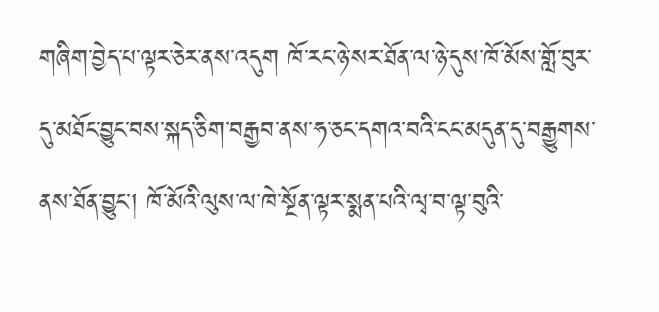གཞིག་བྱེད་པ་ལྟར་ཅེར་ནས་འདུག ཁོ་རང་ཉེ་སར་ཐོན་ལ་ཉེ་དུས་ཁོ་མོས་གློ་བུར་དུ་མཐོང་བྱུང་བས་སྐད་ཅིག་བརྒྱབ་ནས་ཧ་ཅང་དགའ་བའི་ངང་མདུན་དུ་བརྒྱུགས་ནས་ཐོན་བྱུང་། ཁོ་མོའི་ལུས་ལ་ཁེ་སྔོན་ལྟར་སྨན་པའི་ལྭ་བ་ལྟ་བུའི་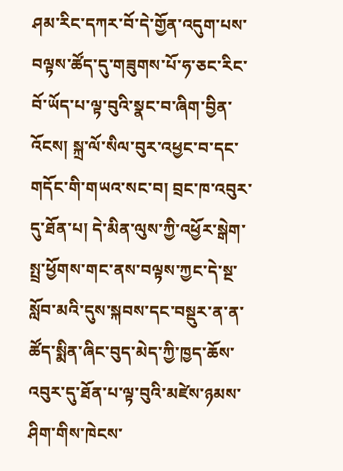ཤམ་རིང་དཀར་བོ་དེ་གྱོན་འདུག་པས་བལྟས་ཚོད་དུ་གཟུགས་པོ་ཧ་ཅང་རིང་བོ་ཡོད་པ་ལྟ་བུའི་སྣང་བ་ཞིག་བྱིན་འོངས། སྐྲ་ལོ་སིལ་བུར་འཕྱང་བ་དང་གདོང་གི་གཡའ་སང་བ། བྲང་ཁ་འབུར་དུ་ཐོན་པ། དེ་མིན་ལུས་ཀྱི་འཕྱོར་སྒེག་སྤྲ་ཕྱོགས་གང་ནས་བལྟས་ཀྱང་དེ་སྔ་སློབ་མའི་དུས་སྐབས་དང་བསྡུར་ན་ན་ཚོད་སྨིན་ཞིང་བུད་མེད་ཀྱི་ཁྱད་ཆོས་འབུར་དུ་ཐོན་པ་ལྟ་བུའི་མཛེས་ཉམས་ཤིག་གིས་ཁེངས་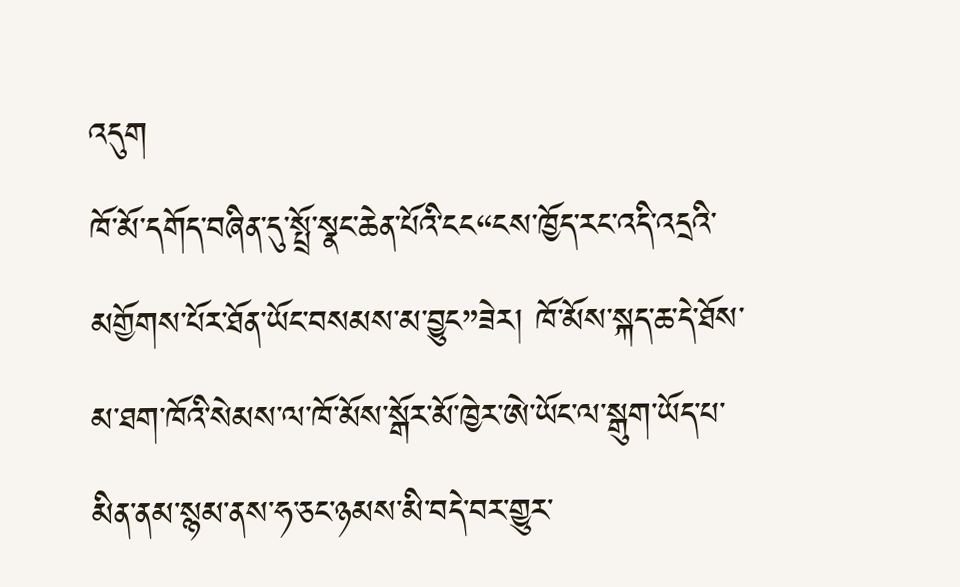འདུག
ཁོ་མོ་དགོད་བཞིན་དུ་སྤྲོ་སྣང་ཆེན་པོའི་ངང“ངས་ཁྱོད་རང་འདི་འདྲའི་མགྱོགས་པོར་ཐོན་ཡོང་བསམས་མ་བྱུང”ཟེར། ཁོ་མོས་སྐད་ཆ་དེ་ཐོས་མ་ཐག་ཁོའི་སེམས་ལ་ཁོ་མོས་སྒོར་མོ་ཁྱེར་ཨེ་ཡོང་ལ་སྒུག་ཡོད་པ་མིན་ནམ་སྙམ་ནས་ཧ་ཅང་ཉམས་མི་བདེ་བར་གྱུར་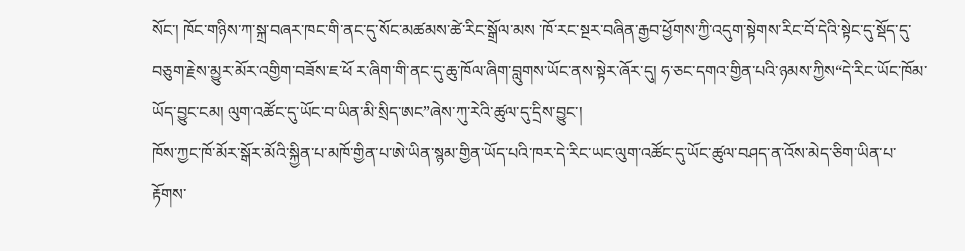སོང་། ཁོང་གཉིས་ཀ་སྐྲ་བཞར་ཁང་གི་ནང་དུ་སོང་མཚམས་ཚེ་རིང་སྒྲོལ་མས ་ཁོ་རང་སྔར་བཞིན་རྒྱབ་ཕྱོགས་ཀྱི་འདུག་སྟེགས་རིང་བོ་དེའི་སྟེང་དུ་སྡོད་དུ་བཅུག་རྗེས་མྱུར་མོར་འགྱིག་བཟོས་ཇ་ཕོ ར་ཞིག་གི་ནང་དུ་ཆུ་ཁོལ་ཞིག་བླུགས་ཡོང་ནས་སྟེར་ཞོར་དུ། ཧ་ཅང་དགའ་གྱིན་པའི་ཉམས་ཀྱིས“དེ་རིང་ཡོང་ཁོམ་ཡོད་བྱུང་ངམ། ལུག་འཚོང་དུ་ཡོང་བ་ཡིན་མི་སྲིད་ཨང”ཞེས་ཀུ་རེའི་ཚུལ་དུ་དྲིས་བྱུང་།
ཁོས་ཀྱང་ཁོ་མོར་སྒོར་མོའི་སྐྱིན་པ་མཁོ་གྱིན་པ་ཨེ་ཡིན་སྙམ་གྱིན་ཡོད་པའི་ཁར་དེ་རིང་ཡང་ལུག་འཚོང་དུ་ཡོང་ཚུལ་བཤད་ན་འོས་མེད་ཅིག་ཡིན་པ་རྟོགས་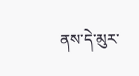ནས་དེ་མུར་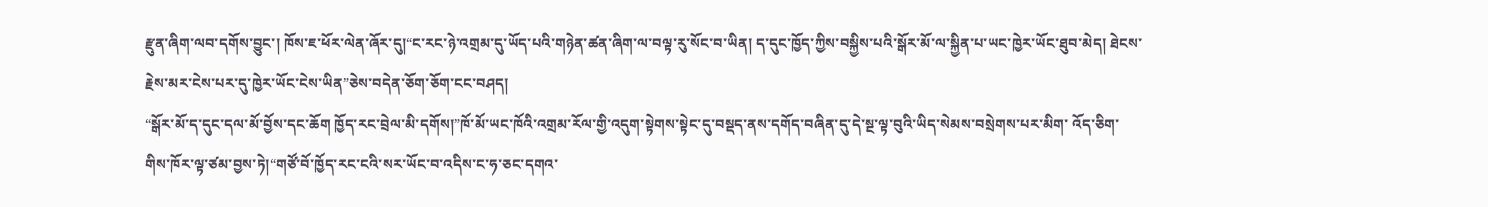རྫུན་ཞིག་ལབ་དགོས་བྱུང་། ཁོས་ཇ་ཕོར་ལེན་ཞོར་དུ།“ང་རང་ཉེ་འགྲམ་དུ་ཡོད་པའི་གཉེན་ཚན་ཞིག་ལ་བལྟ་རུ་སོང་བ་ཡིན། ད་དུང་ཁྱོད་ཀྱིས་བསྐྱིས་པའི་སྒོར་མོ་ལ་སྐྱིན་པ་ཡང་ཁྱེར་ཡོང་ཐུབ་མེད། ཐེངས་རྗེས་མར་ངེས་པར་དུ་ཁྱེར་ཡོང་ངེས་ཡིན”ཅེས་བདེན་ཅོག་ཅོག་ངང་བཤད།
“སྒོར་མོ་ད་དུང་དལ་མོ་བྱོས་དང་ཆོག ཁྱོད་རང་བྲེལ་མི་དགོས།”ཁོ་མོ་ཡང་ཁོའི་འགྲམ་རོལ་གྱི་འདུག་སྟེགས་སྟེང་དུ་བསྡད་ནས་དགོད་བཞིན་དུ་དེ་སྔ་ལྟ་བུའི་ཡིད་སེམས་བསྲེགས་པར་མིག་ འོད་ཅིག་གིས་ཁོར་ལྟ་ཙམ་བྱས་ཏེ།“གཙོ་བོ་ཁྱོད་རང་ངའི་སར་ཡོང་བ་འདིས་ང་ཧ་ཅང་དགའ་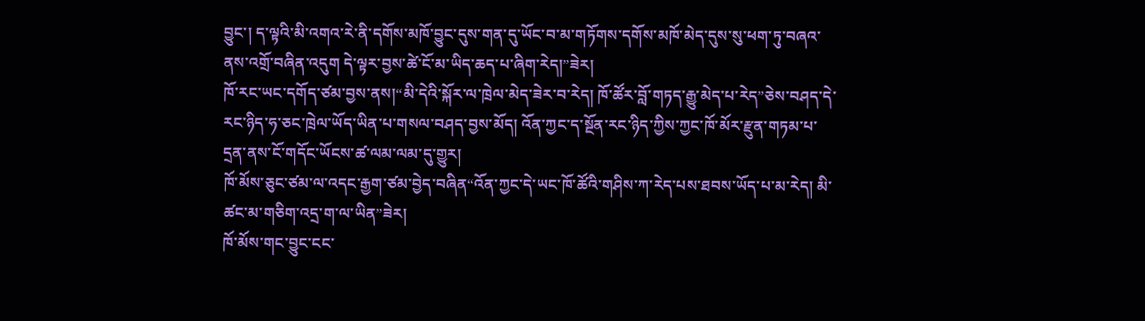བྱུང་། ད་ལྟའི་མི་འགའ་རེ་ནི་དགོས་མཁོ་བྱུང་དུས་གན་དུ་ཡོང་བ་མ་གཏོགས་དགོས་མཁོ་མེད་དུས་སུ་ཕག་ཏུ་བཞའ་ནས་འགྲོ་བཞིན་འདུག དེ་ལྟར་བྱས་ཚེ་ངོ་མ་ཡིད་ཆད་པ་ཞིག་རེད།”ཟེར།
ཁོ་རང་ཡང་དགོད་ཙམ་བྱས་ནས།“མི་དེའི་སྐོར་ལ་ཁྲེལ་མེད་ཟེར་བ་རེད། ཁོ་ཚོར་བློ་གཏད་རྒྱུ་མེད་པ་རེད”ཅེས་བཤད་དེ་རང་ཉིད་ཧ་ཅང་ཁྲེལ་ཡོད་ཡིན་པ་གསལ་བཤད་བྱས་མོད། འོན་ཀྱང་ད་སྔོན་རང་ཉིད་ཀྱིས་ཀྱང་ཁོ་མོར་རྫུན་གཏམ་པ་དྲན་ནས་ངོ་གདོང་ཡོངས་ཚ་ལམ་ལམ་དུ་གྱུར།
ཁོ་མོས་ཅུང་ཙམ་ལ་འདང་རྒྱག་ཙམ་བྱེད་བཞིན“འོན་ཀྱང་དེ་ཡང་ཁོ་ཚོའི་གཤིས་ཀ་རེད་པས་ཐབས་ཡོད་པ་མ་རེད། མི་ཚང་མ་གཅིག་འདྲ་ག་ལ་ཡིན”ཟེར།
ཁོ་མོས་གང་བྱུང་ངང་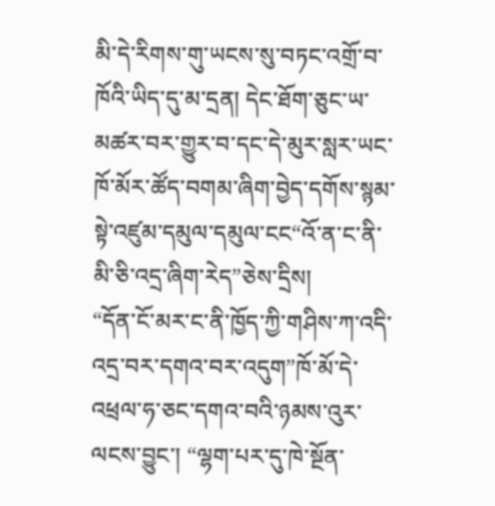མི་དེ་རིགས་གུ་ཡངས་སུ་བཏང་འགྲོ་བ་ཁོའི་ཡིད་དུ་མ་དྲན། དེང་ཐོག་ཅུང་ཡ་མཚར་བར་གྱུར་བ་དང་དེ་མུར་སླར་ཡང་ཁོ་མོར་ཚོད་བགམ་ཞིག་བྱེད་དགོས་སྙམ་སྟེ་འཛུམ་དམུལ་དམུལ་ངང“འོ་ན་ང་ནི་མི་ཅི་འདྲ་ཞིག་རེད”ཅེས་དྲིས།
“དོན་ངོ་མར་ང་ནི་ཁྱོད་ཀྱི་གཤིས་ཀ་འདི་འདྲ་བར་དགའ་བར་འདུག”ཁོ་མོ་དེ་འཕྲལ་ཧ་ཅང་དགའ་བའི་ཉམས་འུར་ལངས་བྱུང་། “ལྷག་པར་དུ་ཁེ་སྔོན་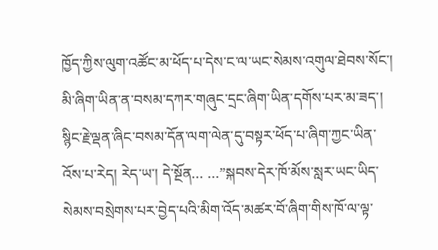ཁྱོད་ཀྱིས་ལུག་འཚོང་མ་ཕོད་པ་དེས་ང་ལ་ཡང་སེམས་འགུལ་ཐེབས་སོང་། མི་ཞིག་ཡིན་ན་བསམ་དཀར་གཞུང་དྲང་ཞིག་ཡིན་དགོས་པར་མ་ཟད་། སྙིང་རྗེ་ལྡན་ཞིང་བསམ་དོན་ལག་ལེན་དུ་བསྟར་ཕོད་པ་ཞིག་ཀྱང་ཡིན་འོས་པ་རེད། རེད་ཡ་། དེ་སྔོན... ...”སྐབས་དེར་ཁོ་མོས་སླར་ཡང་ཡིད་སེམས་བསྲེགས་པར་བྱེད་པའི་མིག་འོད་མཚར་བོ་ཞིག་གིས་ཁོ་ལ་ལྟ་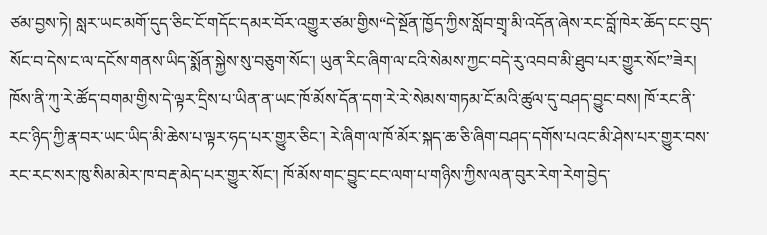ཙམ་བྱས་ཏེ། སླར་ཡང་མགོ་དུད་ཅིང་ངོ་གདོང་དམར་བོར་འགྱུར་ཙམ་གྱིས“དེ་སྔོན་ཁྱོད་ཀྱིས་སློབ་གྲྭ་མི་འདོན་ཞེས་རང་བློ་ཁེར་ཆོད་ངང་བུད་སོང་བ་དེས་ང་ལ་དངོས་གནས་ཡིད་སྨོན་སྐྱེས་སུ་བཅུག་སོང་། ཡུན་རིང་ཞིག་ལ་ངའི་སེམས་ཀྱང་བདེ་རུ་འབབ་མི་ཐུབ་པར་གྱུར་སོང”ཟེར།
ཁོས་ནི་ཀུ་རེ་ཚོད་བགམ་གྱིས་དེ་ལྟར་དྲིས་པ་ཡིན་ན་ཡང་ཁོ་མོས་དོན་དག་རེ་རེ་སེམས་གཏམ་ངོ་མའི་ཚུལ་དུ་བཤད་བྱུང་བས། ཁོ་རང་ནི་རང་ཉིད་ཀྱི་རྣ་བར་ཡང་ཡིད་མི་ཆེས་པ་ལྟར་ཧད་པར་གྱུར་ཅིང་། རེ་ཞིག་ལ་ཁོ་མོར་སྐད་ཆ་ཅི་ཞིག་བཤད་དགོས་པའང་མི་ཤེས་པར་གྱུར་བས་རང་རང་སར་ཁུ་སིམ་མེར་ཁ་བརྡ་མེད་པར་གྱུར་སོང་། ཁོ་མོས་གང་བྱུང་ངང་ལག་པ་གཉིས་ཀྱིས་ལན་བུར་རེག་རེག་བྱེད་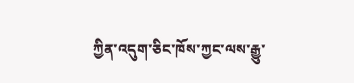ཀྱིན་འདུག་ཅིང་ཁོས་ཀྱང་ལས་རྒྱུ་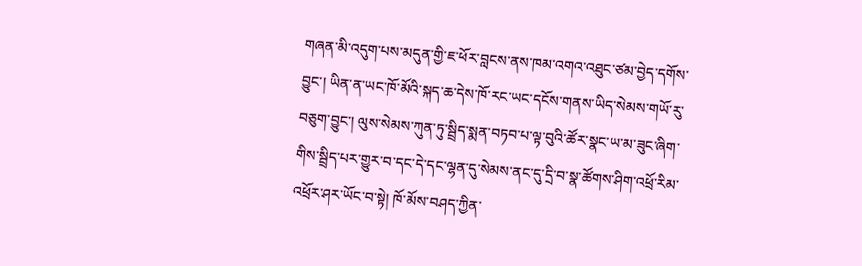གཞན་མི་འདུག་པས་མདུན་གྱི་ཇ་ཕོར་བླངས་ནས་ཁམ་འགའ་འཐུང་ཙམ་བྱེད་དགོས་བྱུང་། ཡིན་ན་ཡང་ཁོ་མོའི་སྐད་ཆ་དེས་ཁོ་རང་ཡང་དངོས་གནས་ཡིད་སེམས་གཡོ་རུ་བཅུག་བྱུང་། ལུས་སེམས་ཀུན་ཏུ་སྦྲིད་སྨན་བཏབ་པ་ལྟ་བུའི་ཚོར་སྣང་ཡ་མ་ཟུང་ཞིག་གིས་སྦྲིད་པར་གྱུར་བ་དང་དེ་དང་ལྷན་དུ་སེམས་ནང་དུ་དྲི་བ་སྣ་ཚོགས་ཤིག་འཕྲོ་རིམ་འཕྲོར་ཤར་ཡོང་བ་སྟེ། ཁོ་མོས་བཤད་ཀྱིན་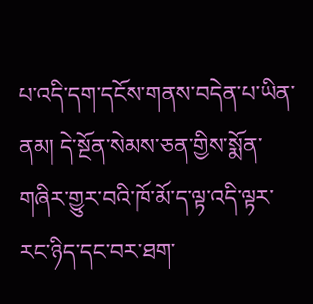པ་འདི་དག་དངོས་གནས་བདེན་པ་ཡིན་ནམ། དེ་སྔོན་སེམས་ཅན་གྱིས་སྨོན་གཞིར་གྱུར་བའི་ཁོ་མོ་ད་ལྟ་འདི་ལྟར་རང་ཉིད་དང་བར་ཐག་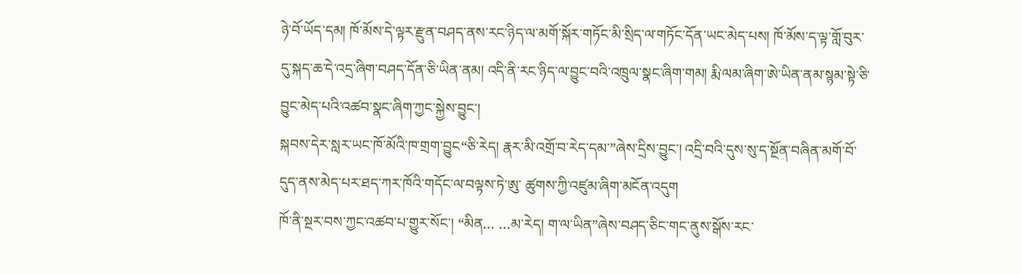ཉེ་བོ་ཡོད་དམ། ཁོ་མོས་དེ་ལྟར་རྫུན་བཤད་ནས་རང་ཉིད་ལ་མགོ་སྐོར་གཏོང་མི་སྲིད་ལ་གཏོང་དོན་ཡང་མེད་པས། ཁོ་མོས་ད་ལྟ་གློ་བུར་དུ་སྐད་ཆ་དེ་འདྲ་ཞིག་བཤད་དོན་ཅི་ཡིན་ནམ། འདི་ནི་རང་ཉིད་ལ་བྱུང་བའི་འཁྲུལ་སྣང་ཞིག་གམ། རྨི་ལམ་ཞིག་ཨེ་ཡིན་ནམ་སྙམ་སྟེ་ཅི་བྱུང་མེད་པའི་འཚབ་སྣང་ཞིག་ཀྱང་སྐྱེས་བྱུང་།
སྐབས་དེར་སླར་ཡང་ཁོ་མོའི་ཁ་གྲག་བྱུང“ཅི་རེད། རྣར་མི་འགྲོ་བ་རེད་དམ་”ཞེས་དྲིས་བྱུང་། འདྲི་བའི་དུས་སུ་ད་སྔོན་བཞིན་མགོ་བོ་དུད་ནས་མེད་པར་ཐད་ཀར་ཁོའི་གདོང་ལ་བལྟས་ཏེ་ཨུ་ ཚུགས་ཀྱི་འཛུམ་ཞིག་མངོན་འདུག
ཁོ་ནི་སྔར་བས་ཀྱང་འཚབ་པ་གྱུར་སོང་། “མིན... ...མ་རེད། ག་ལ་ཡིན”ཞེས་བཤད་ཅིང་གང་ནུས་སྒོས་རང་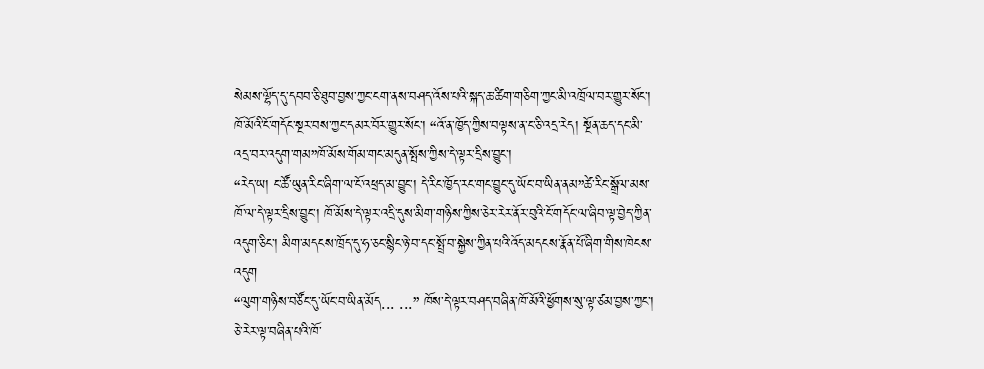སེམས་ལྷོད་དུ་དབབ་ཅི་ཐུབ་བྱས་ཀྱང་ངག་ནས་བཤད་འོས་པའི་སྐད་ཆ་ཚིག་གཅིག་ཀྱང་མི་འཁྲོལ་བར་གྱུར་སོང་།
ཁོ་མོའི་ངོ་གདོང་སྔར་བས་ཀྱང་དམར་བོར་གྱུར་སོང་། “འོ་ན་ཁྱོད་ཀྱིས་བལྟས་ན་ང་ཅི་འདྲ་རེད། སྔོན་ཆད་དང་མི་འདྲ་བར་འདུག་གམ”ཁོ་མོས་གོམ་གང་མདུན་སྤོས་ཀྱིས་དེ་ལྟར་དྲིས་བྱུང་།
“རེད་ཡ། ང་ཚོ་ཡུན་རིང་ཞིག་ལ་ངོ་འཕྲད་མ་བྱུང་། དེ་རིང་ཁྱོད་རང་གང་བྱུང་དུ་ཡོང་བ་ཡིན་ནམ”ཚེ་རིང་སྒྲོལ་མས་ཁོ་ལ་དེ་ལྟར་དྲིས་བྱུང་། ཁོ་མོས་དེ་ལྟར་འདྲི་དུས་མིག་གཉིས་ཀྱིས་ཅེར་རེར་ནོར་བུའི་ངོ་གདོང་ལ་ཞིབ་ལྟ་བྱེད་ཀྱིན་འདུག་ཅིང་། མིག་མདངས་ཁྲོད་དུ་ཧ་ཅང་སྙིང་ཉེ་བ་དང་སྤྲོ་བ་སྐྱེས་ཀྱིན་པའི་འོད་མདངས་རྣོན་པོ་ཞིག་གིས་ཁེངས་འདུག
“ལུག་གཉིས་བཙོང་དུ་ཡོང་བ་ཡིན་མོད... ...” ཁོས་དེ་ལྟར་བཤད་བཞིན་ཁོ་མོའི་ཕྱོགས་སུ་ལྟ་ཙམ་བྱས་ཀྱང་། ཅེ་རེར་ལྟ་བཞིན་པའི་ཁོ་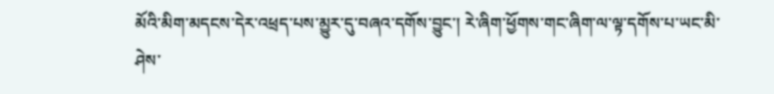མོའི་མིག་མདངས་དེར་འཕྲད་པས་མྱུར་དུ་བཞའ་དགོས་བྱུང་། རེ་ཞིག་ཕྱོགས་གང་ཞིག་ལ་ལྟ་དགོས་པ་ཡང་མི་ཤེས་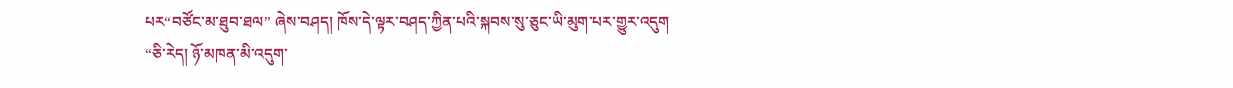པར“བཙོང་མ་ཐུབ་ཐལ” ཞེས་བཤད། ཁོས་དེ་ལྟར་བཤད་ཀྱིན་པའི་སྐབས་སུ་ཅུང་ཡི་མུག་པར་གྱུར་འདུག
“ཅི་རེད། ཉོ་མཁན་མི་འདུག་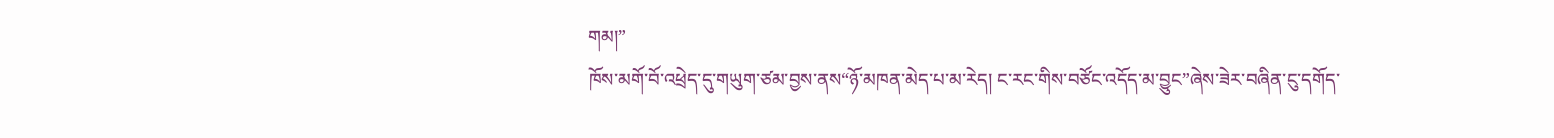གམ།”
ཁོས་མགོ་བོ་འཕྲེད་དུ་གཡུག་ཙམ་བྱས་ནས“ཉོ་མཁན་མེད་པ་མ་རེད། ང་རང་གིས་བཙོང་འདོད་མ་བྱུང”ཞེས་ཟེར་བཞིན་ངུ་དགོད་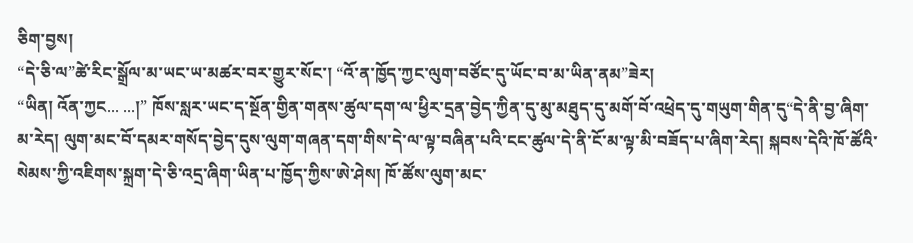ཅིག་བྱས།
“དེ་ཅི་ལ”ཚེ་རིང་སྒྲོལ་མ་ཡང་ཡ་མཚར་བར་གྱུར་སོང་། “འོ་ན་ཁྱོད་ཀྱང་ལུག་བཙོང་དུ་ཡོང་བ་མ་ཡིན་ནམ”ཟེར།
“ཡིན། འོན་ཀྱང... ...།” ཁོས་སླར་ཡང་ད་སྔོན་གྱིན་གནས་ཚུལ་དག་ལ་ཕྱིར་དྲན་བྱེད་ཀྱིན་དུ་མུ་མཐུད་དུ་མགོ་བོ་འཕྲེད་དུ་གཡུག་གིན་དུ“དེ་ནི་བྱ་ཞིག་མ་རེད། ལུག་མང་བོ་དམར་གསོད་བྱེད་དུས་ལུག་གཞན་དག་གིས་དེ་ལ་ལྟ་བཞིན་པའི་ངང་ཚུལ་དེ་ནི་ངོ་མ་ལྟ་མི་བཟོད་པ་ཞིག་རེད། སྐབས་དེའི་ཁོ་ཚོའི་སེམས་ཀྱི་འཇིགས་སྐྲག་དེ་ཅི་འདྲ་ཞིག་ཡིན་པ་ཁྱོད་ཀྱིས་ཨེ་ཤེས། ཁོ་ཚོས་ལུག་མང་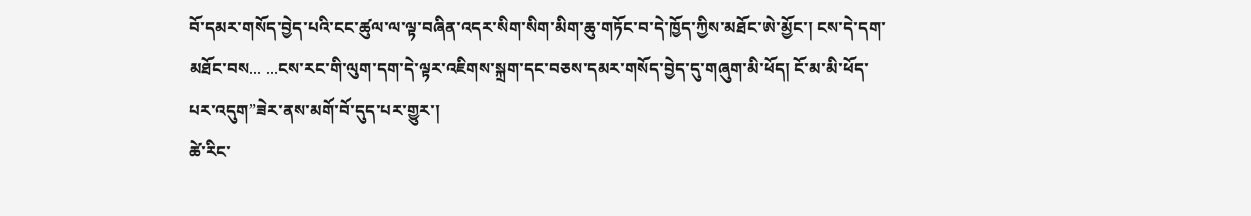བོ་དམར་གསོད་བྱེད་པའི་ངང་ཚུལ་ལ་ལྟ་བཞིན་འདར་སིག་སིག་མིག་ཆུ་གཏོང་བ་དེ་ཁྱོད་ཀྱིས་མཐོང་ཨེ་མྱོང་། ངས་དེ་དག་མཐོང་བས... ...ངས་རང་གི་ལུག་དག་དེ་ལྟར་འཇིགས་སྐྲག་དང་བཅས་དམར་གསོད་བྱེད་དུ་གཞུག་མི་ཕོད། ངོ་མ་མི་ཕོད་པར་འདུག”ཟེར་ནས་མགོ་བོ་དུད་པར་གྱུར་།
ཚེ་རིང་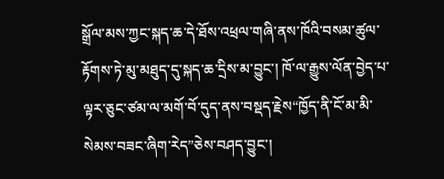སྒྲོལ་མས་ཀྱང་སྐད་ཆ་དེ་ཐོས་འཕྲལ་གཞི་ནས་ཁོའི་བསམ་ཚུལ་རྟོགས་ཏེ་མུ་མཐུད་དུ་སྐད་ཆ་དྲིས་མ་བྱུང་། ཁོ་ལ་རྒྱུས་ལོན་བྱེད་པ་ལྟར་ཅུང་ཙམ་ལ་མགོ་བོ་དུད་ནས་བསྡད་རྗེས“ཁྱོད་ནི་ངོ་མ་མི་སེམས་བཟང་ཞིག་རེད”ཅེས་བཤད་བྱུང་།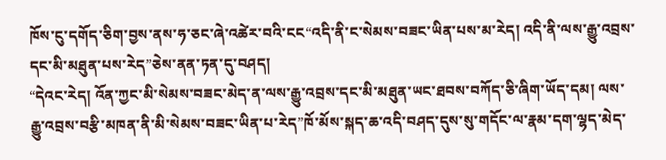ཁོས་ངུ་དགོད་ཅིག་བྱས་ནས་ཧ་ཅང་ཞེ་འཚེར་བའི་ངང“འདི་ནི་ང་སེམས་བཟང་ཡིན་པས་མ་རེད། འདི་ནི་ལས་རྒྱུ་འབྲས་དང་མི་མཐུན་པས་རེད”ཅེས་ནན་ཏན་དུ་བཤད།
“དེའང་རེད། འོན་ཀྱང་མི་སེམས་བཟང་མེད་ན་ལས་རྒྱུ་འབྲས་དང་མི་མཐུན་ཡང་ཐབས་བཀོད་ཅི་ཞིག་ཡོད་དམ། ལས་རྒྱུ་འབྲས་བརྩི་མཁན་ནི་མི་སེམས་བཟང་ཡིན་པ་རེད”ཁོ་མོས་སྐད་ཆ་འདི་བཤད་དུས་སུ་གདོང་ལ་རྣམ་དག་ལྷད་མེད་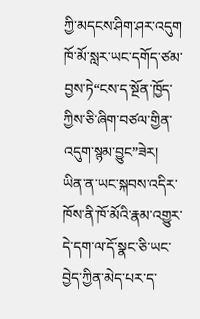ཀྱི་མདངས་ཤིག་ཤར་འདུག ཁོ་མོ་སླར་ཡང་དགོད་ཙམ་བྱས་ཏེ“ངས་ད་སྔོན་ཁྱོད་ཀྱིས་ཅི་ཞིག་བཙལ་གྱིན་འདུག་སྙམ་བྱུང”ཟེར།
ཡིན་ན་ཡང་སྐབས་འདིར་ཁོས་ནི་ཁོ་མོའི་རྣམ་འགྱུར་དེ་དག་ལ་དོ་སྣང་ཅི་ཡང་བྱེད་ཀྱིན་མེད་པར་ད་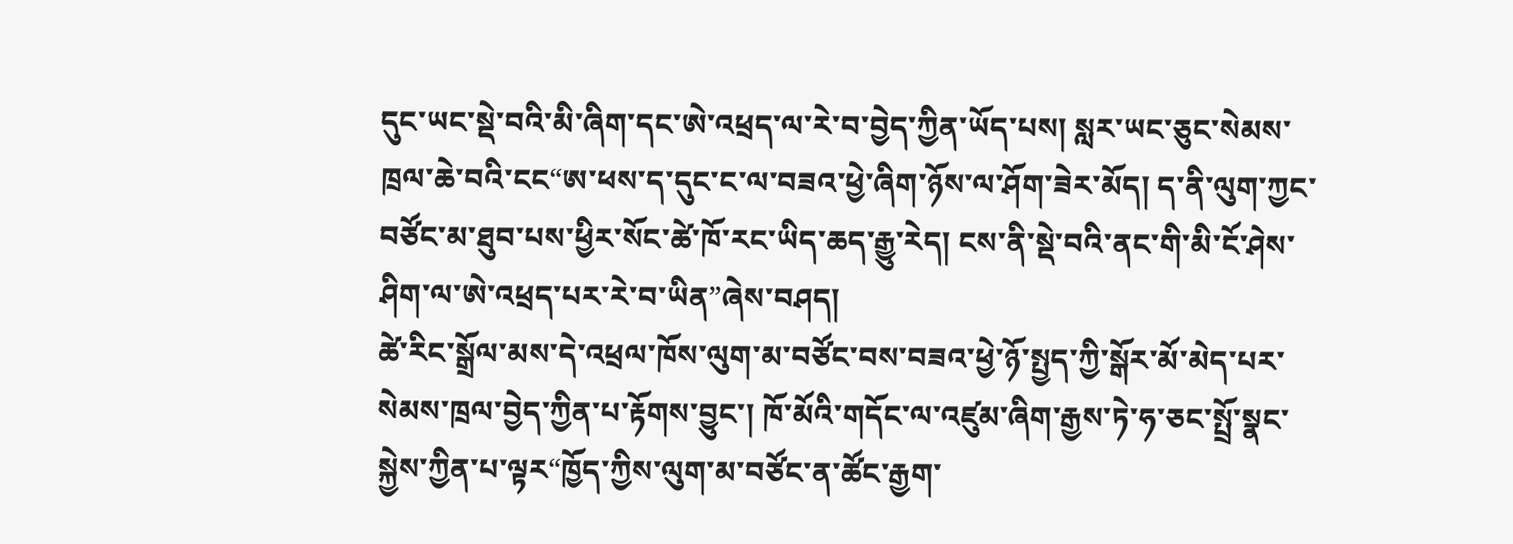དུང་ཡང་སྡེ་བའི་མི་ཞིག་དང་ཨེ་འཕྲད་ལ་རེ་བ་བྱེད་ཀྱིན་ཡོད་པས། སླར་ཡང་ཅུང་སེམས་ཁྲལ་ཆེ་བའི་ངང“ཨ་ཕས་ད་དུང་ང་ལ་བཟའ་ཕྱེ་ཞིག་ཉོས་ལ་ཤོག་ཟེར་མོད། ད་ནི་ལུག་ཀྱང་བཙོང་མ་ཐུབ་པས་ཕྱིར་སོང་ཚེ་ཁོ་རང་ཡིད་ཆད་རྒྱུ་རེད། ངས་ནི་སྡེ་བའི་ནང་གི་མི་ངོ་ཤེས་ཤིག་ལ་ཨེ་འཕྲད་པར་རེ་བ་ཡིན”ཞེས་བཤད།
ཚེ་རིང་སྒྲོལ་མས་དེ་འཕྲལ་ཁོས་ལུག་མ་བཙོང་བས་བཟའ་ཕྱེ་ཉོ་སྤྱད་ཀྱི་སྒོར་མོ་མེད་པར་ སེམས་ཁྲལ་བྱེད་ཀྱིན་པ་རྟོགས་བྱུང་། ཁོ་མོའི་གདོང་ལ་འཛུམ་ཞིག་རྒྱས་ཏེ་ཧ་ཅང་སྤྲོ་སྣང་སྐྱེས་ཀྱིན་པ་ལྟར“ཁྱོད་ཀྱིས་ལུག་མ་བཙོང་ན་ཚོང་རྒྱག་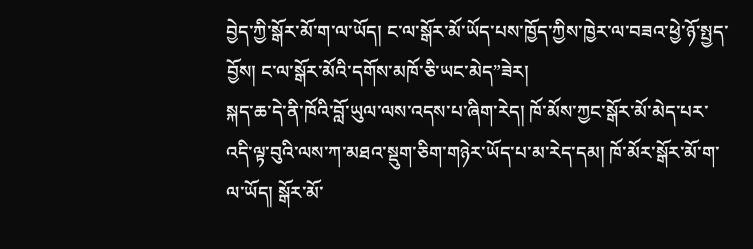བྱེད་ཀྱི་སྒོར་མོ་ག་ལ་ཡོད། ང་ལ་སྒོར་མོ་ཡོད་པས་ཁྱོད་ཀྱིས་ཁྱེར་ལ་བཟའ་ཕྱེ་ཉོ་སྤྱད་བྱོས། ང་ལ་སྒོར་མོའི་དགོས་མཁོ་ཅི་ཡང་མེད”ཟེར།
སྐད་ཆ་དེ་ནི་ཁོའི་བློ་ཡུལ་ལས་འདས་པ་ཞིག་རེད། ཁོ་མོས་ཀྱང་སྒོར་མོ་མེད་པར་འདི་ལྟ་བུའི་ལས་ཀ་མཐའ་སྡུག་ཅིག་གཉེར་ཡོད་པ་མ་རེད་དམ། ཁོ་མོར་སྒོར་མོ་ག་ལ་ཡོད། སྒོར་མོ་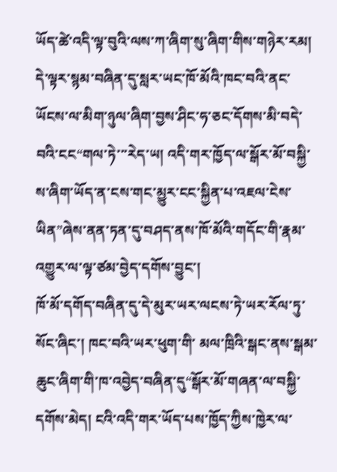ཡོད་ཚེ་འདི་ལྟ་བུའི་ལས་ཀ་ཞིག་སུ་ཞིག་གིས་གཉེར་རམ། དེ་ལྟར་སྙམ་བཞིན་དུ་སླར་ཡང་ཁོ་མོའི་ཁང་བའི་ནང་ཡོངས་ལ་མིག་ཉུལ་ཞིག་བྱས་ཤིང་ཧ་ཅང་དོགས་མི་བདེ་བའི་ངང“གལ་ཏེ་་་རེད་ཡ། འདི་གར་ཁྱོད་ལ་སྒོར་མོ་བསྐྱི་ས་ཞིག་ཡོད་ན་ངས་གང་མྱུར་ངང་སྐྱིན་པ་འཇལ་ངེས་ཡིན”ཞེས་ནན་ཏན་དུ་བཤད་ནས་ཁོ་མོའི་གདོང་གི་རྣམ་འགྱུར་ལ་ལྟ་ཙམ་བྱེད་དགོས་བྱུང་།
ཁོ་མོ་དགོད་བཞིན་དུ་དེ་མུར་ཡར་ལངས་ཏེ་ཡར་རོལ་ཏུ་སོང་ཞིང་། ཁང་བའི་ཡར་ཕུག་གི་ མལ་ཁྲིའི་སྒང་ནས་སྒམ་ཆུང་ཞིག་གི་ཁ་འབྱེད་བཞིན་དུ“སྒོར་མོ་གཞན་ལ་བསྐྱི་དགོས་མེད། ངའི་འདི་གར་ཡོད་པས་ཁྱོད་ཀྱིས་ཁྱེར་ལ་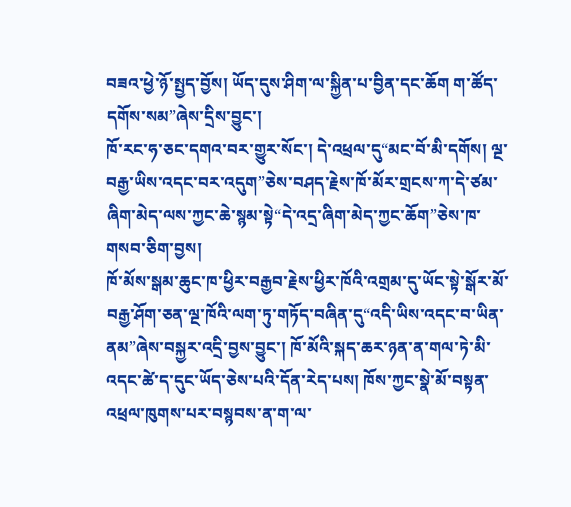བཟའ་ཕྱེ་ཉོ་སྤྱད་བྱོས། ཡོད་དུས་ཤིག་ལ་སྐྱིན་པ་བྱིན་དང་ཆོག ག་ཚོད་དགོས་སམ”ཞེས་དྲིས་བྱུང་།
ཁོ་རང་ཧ་ཅང་དགའ་བར་གྱུར་སོང་། དེ་འཕྲལ་དུ“མང་བོ་མི་དགོས། ལྔ་བརྒྱ་ཡིས་འདང་བར་འདུག”ཅེས་བཤད་རྗེས་ཁོ་མོར་གྲངས་ཀ་དེ་ཙམ་ཞིག་མེད་ལས་ཀྱང་ཆེ་སྙམ་སྟེ“དེ་འདྲ་ཞིག་མེད་ཀྱང་ཆོག”ཅེས་ཁ་གསབ་ཅིག་བྱས།
ཁོ་མོས་སྒམ་ཆུང་ཁ་ཕྱིར་བརྒྱབ་རྗེས་ཕྱིར་ཁོའི་འགྲམ་དུ་ཡོང་སྟེ་སྒོར་མོ་བརྒྱ་ཤོག་ཅན་ལྔ་ཁོའི་ལག་ཏུ་གཏོད་བཞིན་དུ“འདི་ཡིས་འདང་བ་ཡིན་ནམ”ཞེས་བསྐྱར་འདྲི་བྱས་བྱུང་། ཁོ་མོའི་སྐད་ཆར་ཉན་ན་གལ་ཏེ་མི་འདང་ཚེ་ད་དུང་ཡོད་ཅེས་པའི་དོན་རེད་པས། ཁོས་ཀྱང་སྣེ་མོ་བསྟན་འཕྲལ་ཁུགས་པར་བསྙབས་ན་ག་ལ་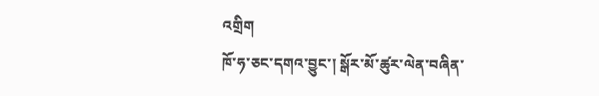འགྲིག
ཁོ་ཧ་ཅང་དགའ་བྱུང་། སྒོར་མོ་ཚུར་ལེན་བཞིན་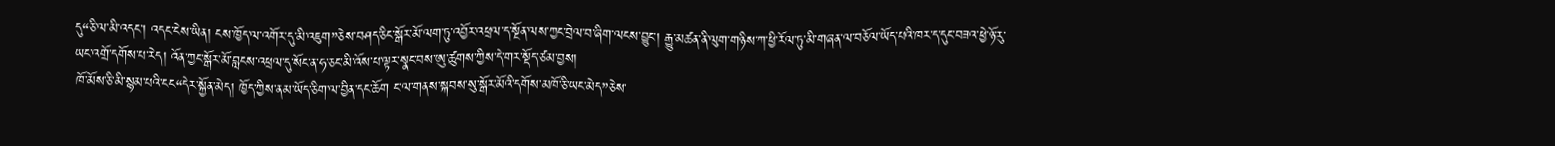དུ“ཅི་ལ་མི་འདང་། འདང་ངེས་ཡིན། ངས་ཁྱོད་ལ་འགོར་དུ་མི་འཇུག”ཅེས་བཤད་ཅིང་སྒོར་མོ་ལག་ཏུ་འབྱོར་འཕྲལ་ད་སྔོན་ལས་ཀྱང་བྲེལ་བ་ཞིག་ལངས་བྱུང་། རྒྱུ་མཚན་ནི་ལུག་གཉིས་ཀ་ཕྱི་རོལ་ཏུ་མི་གཞན་ལ་བཅོལ་ཡོད་པའི་ཁར་ད་དུང་བཟའ་ཕྱེ་ཉོ་རུ་ཡང་འགྲོ་དགོས་པ་རེད། འོན་ཀྱང་སྒོར་མོ་བླངས་འཕྲལ་དུ་སོང་ན་ཧ་ཅང་མི་འོས་པ་ལྟར་སྣང་བས་ཨུ་ཚུགས་ཀྱིས་དེ་གར་སྡོད་ཙམ་བྱས།
ཁོ་མོས་ཅི་མི་སྙམ་པའི་ངང“དེར་སྐྱོན་མེད། ཁྱོད་ཀྱིས་ནམ་ཡོད་ཅིག་ལ་བྱིན་དང་ཆོག ང་ལ་གནས་སྐབས་སུ་སྒོར་མོའི་དགོས་མཁོ་ཅི་ཡང་མེད”ཅེས་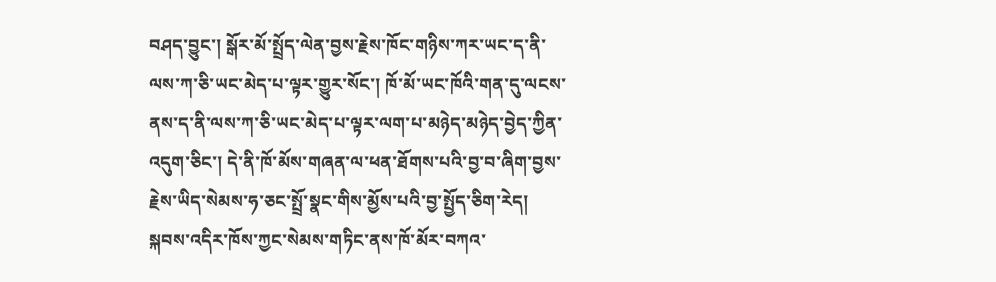བཤད་བྱུང་། སྒོར་མོ་སྤྲོད་ལེན་བྱས་རྗེས་ཁོང་གཉིས་ཀར་ཡང་ད་ནི་ལས་ཀ་ཅི་ཡང་མེད་པ་ལྟར་གྱུར་སོང་། ཁོ་མོ་ཡང་ཁོའི་གན་དུ་ལངས་ནས་ད་ནི་ལས་ཀ་ཅི་ཡང་མེད་པ་ལྟར་ལག་པ་མཉེད་མཉེད་བྱེད་ཀྱིན་འདུག་ཅིང་། དེ་ནི་ཁོ་མོས་གཞན་ལ་ཕན་ཐོགས་པའི་བྱ་བ་ཞིག་བྱས་རྗེས་ཡིད་སེམས་ཧ་ཅང་སྤྲོ་སྣང་གིས་མྱོས་པའི་བྱ་སྤྱོད་ཅིག་རེད། སྐབས་འདིར་ཁོས་ཀྱང་སེམས་གཏིང་ནས་ཁོ་མོར་བཀའ་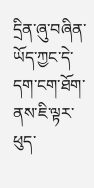དྲིན་ཞུ་བཞིན་ཡོད་ཀྱང་དེ་དག་ངག་ཐོག་ནས་ཇི་ལྟར་ཕུད་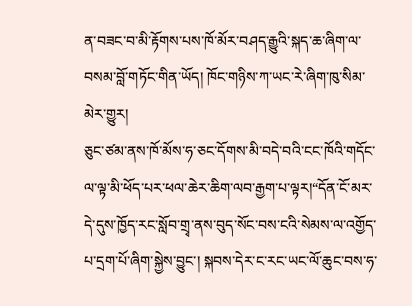ན་བཟང་བ་མི་རྟོགས་པས་ཁོ་མོར་བཤད་རྒྱུའི་སྐད་ཆ་ཞིག་ལ་བསམ་བློ་གཏོང་གིན་ཡོད། ཁོང་གཉིས་ཀ་ཡང་རེ་ཞིག་ཁུ་སིམ་མེར་གྱུར།
ཅུང་ཙམ་ནས་ཁོ་མོས་ཧ་ཅང་དོགས་མི་བདེ་བའི་ངང་ཁོའི་གདོང་ལ་ལྟ་མི་ཕོད་པར་ཕལ་ཆེར་ཆིག་ལབ་རྒྱག་པ་ལྟར།“དོན་ངོ་མར་དེ་དུས་ཁྱོད་རང་སློབ་གྲྭ་ནས་བུད་སོང་བས་ངའི་སེམས་ལ་འགྱོད་པ་དྲག་པོ་ཞིག་སྐྱེས་བྱུང་། སྐབས་དེར་ང་རང་ཡང་ལོ་ཆུང་བས་ཧ་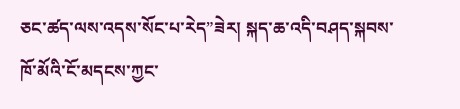ཅང་ཚད་ལས་འདས་སོང་པ་རེད”ཟེར། སྐད་ཆ་འདི་བཤད་སྐབས་ཁོ་མོའི་ངོ་མདངས་ཀྱང་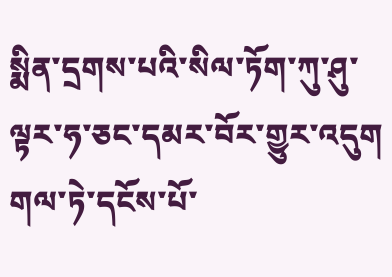སྨིན་དྲགས་པའི་སིལ་ཏོག་ཀུ་ཤུ་ལྟར་ཧ་ཅང་དམར་བོར་གྱུར་འདུག གལ་ཏེ་དངོས་པོ་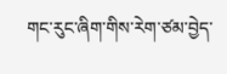གང་རུང་ཞིག་གིས་རེག་ཙམ་བྱེད་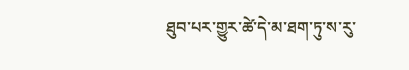ཐུབ་པར་གྱུར་ཚེ་དེ་མ་ཐག་ཏུ་ས་རུ་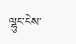ལྷུང་ངེས་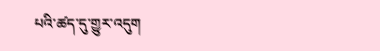པའི་ཚད་དུ་གྱུར་འདུག